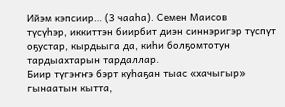Ийэм кэпсиир… (3 чааһа). Семен Маисов
түсүһэр, иккиттэн биирбит диэн синнэригэр түспүт оҕустар, кырдьыга да, киһи болҕомтотун тардыахтарын тардаллар.
Биир түгэҥҥэ бэрт куһаҕан тыас «хачыгыр» гынаатын кытта,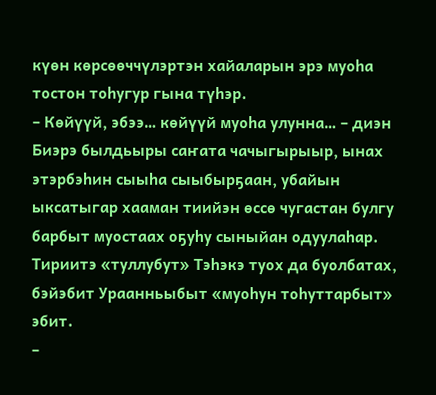күөн көрсөөччүлэртэн хайаларын эрэ муоһа тостон тоһугур гына түһэр.
– Көйүүй, эбээ… көйүүй муоһа улунна… – диэн Биэрэ былдьыры саҥата чачыгырыыр, ынах этэрбэһин сыыһа сыыбырҕаан, убайын ыксатыгар хааман тиийэн өссө чугастан булгу барбыт муостаах оҕуһу сыныйан одуулаһар. Тириитэ «туллубут» Тэһэкэ туох да буолбатах, бэйэбит Ураанньыбыт «муоһун тоһуттарбыт» эбит.
–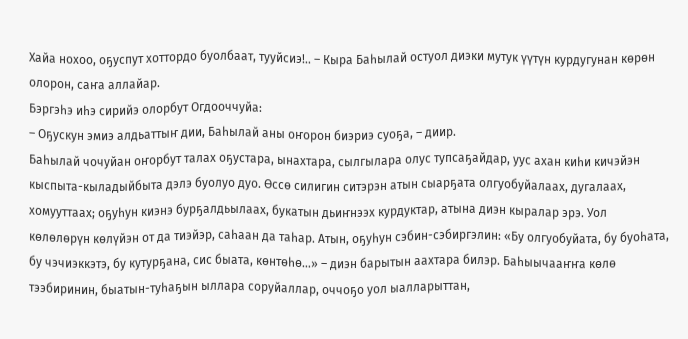Хайа нохоо, оҕуспут хоттордо буолбаат, тууйсиэ!.. – Кыра Баһылай остуол диэки мутук үүтүн курдугунан көрөн олорон, саҥа аллайар.
Бэргэһэ иһэ сирийэ олорбут Огдооччуйа:
– Оҕускун эмиэ алдьаттыҥ дии, Баһылай аны оҥорон биэриэ суоҕа, – диир.
Баһылай чочуйан оҥорбут талах оҕустара, ынахтара, сылгылара олус тупсаҕайдар, уус ахан киһи кичэйэн кыспыта-кыладыйбыта дэлэ буолуо дуо. Өссө силигин ситэрэн атын сыарҕата олгуобуйалаах, дугалаах, хомууттаах; оҕуһун киэнэ бурҕалдьылаах, букатын дьиҥнээх курдуктар, атына диэн кыралар эрэ. Уол көлөлөрүн көлүйэн от да тиэйэр, саһаан да таһар. Атын, оҕуһун сэбин-сэбиргэлин: «Бу олгуобуйата, бу буоһата, бу чэчиэккэтэ, бу кутурҕана, сис быата, көнтөһө…» – диэн барытын аахтара билэр. Баһыычааҥҥа көлө тээбиринин, быатын-туһаҕын ыллара соруйаллар, оччоҕо уол ыалларыттан,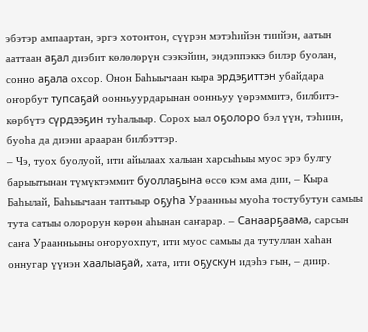эбэтэр ампаартан, эргэ хотонтон, сүүрэн мэтэһийэн тиийэн, аатын ааттаан аҕал диэбит көлөлөрүн сээкэйин, эндэппэккэ билэр буолан, сонно аҕала охсор. Онон Баһыычаан кыра эрдэҕиттэн убайдара оҥорбут тупсаҕай оонньуурдарынан оонньуу үөрэммитэ, билбитэ-көрбүтэ сүрдээҕин туһалыыр. Сорох ыал оҕолоро бэл үүн, тэһиин, буоһа да диэни арааран билбэттэр.
– Чэ, туох буолуой, ити айылаах халыан харсыһыы муос эрэ булгу барыытынан түмүктэммит буоллаҕына өссө кэм ама дии, – Кыра Баһылай, Баһыычаан таптыыр оҕуһа Ураанньы муоһа тостубутун самыы тута сатыы олорорун көрөн аһынан саҥарар. – Санаарҕаама, сарсын саҥа Ураанньыны оҥоруохпут, ити муос самыы да тутуллан хаһан оннугар үүнэн хаалыаҕай, хата, ити оҕускун идэһэ гын, – диир.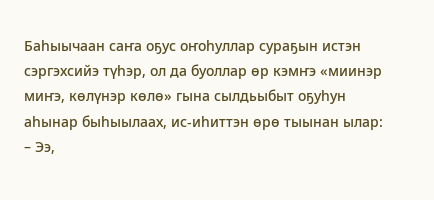Баһыычаан саҥа оҕус оҥоһуллар сураҕын истэн сэргэхсийэ түһэр, ол да буоллар өр кэмҥэ «миинэр миҥэ, көлүнэр көлө» гына сылдьыбыт оҕуһун аһынар быһыылаах, ис-иһиттэн өрө тыынан ылар:
– Ээ,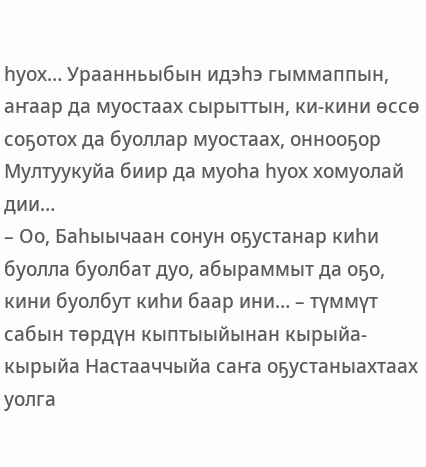һуох… Ураанньыбын идэһэ гыммаппын, аҥаар да муостаах сырыттын, ки-кини өссө соҕотох да буоллар муостаах, оннооҕор Мултуукуйа биир да муоһа һуох хомуолай дии…
– Оо, Баһыычаан сонун оҕустанар киһи буолла буолбат дуо, абыраммыт да оҕо, кини буолбут киһи баар ини… – түммүт сабын төрдүн кыптыыйынан кырыйа-кырыйа Настааччыйа саҥа оҕустаныахтаах уолга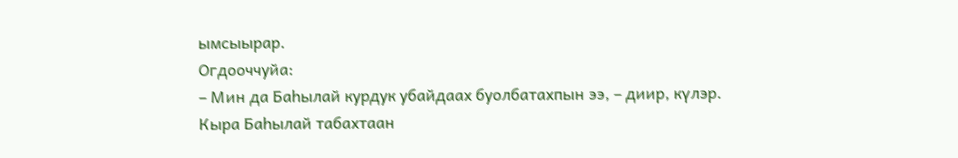ымсыырар.
Огдооччуйа:
– Мин да Баһылай курдук убайдаах буолбатахпын ээ, – диир, күлэр.
Кыра Баһылай табахтаан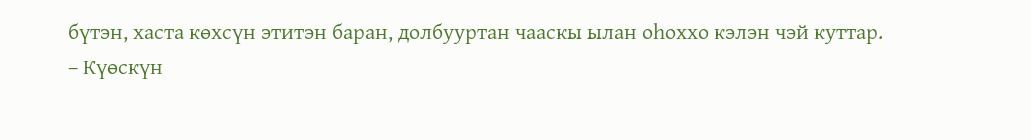бүтэн, хаста көхсүн этитэн баран, долбууртан чааскы ылан оһоххо кэлэн чэй куттар.
– Күөскүн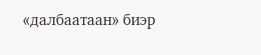«далбаатаан» биэр